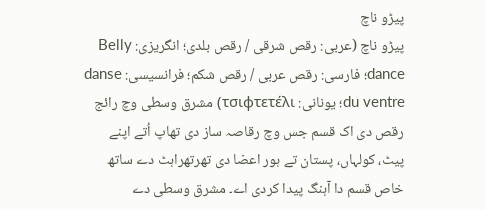پیڑو ناچ
پیڑو ناچ (عربی: رقص شرقی / رقص بلدی؛ انگریزی: Belly dance؛ فارسی: رقص عربی / رقص شکم؛ فرانسیسی: danse du ventre؛ یونانی: τσιφτετέλι) مشرق وسطی وچ رائج رقص دی اک قسم جس وچ رقاصہ ساز دی تھاپ اُتے اپنے پیٹ، کولہاں، پستان تے ہور اعضا دی تھرتھراہٹ دے ساتھ خاص قسم دا آہنگ پیدا کردی اے۔ مشرق وسطی دے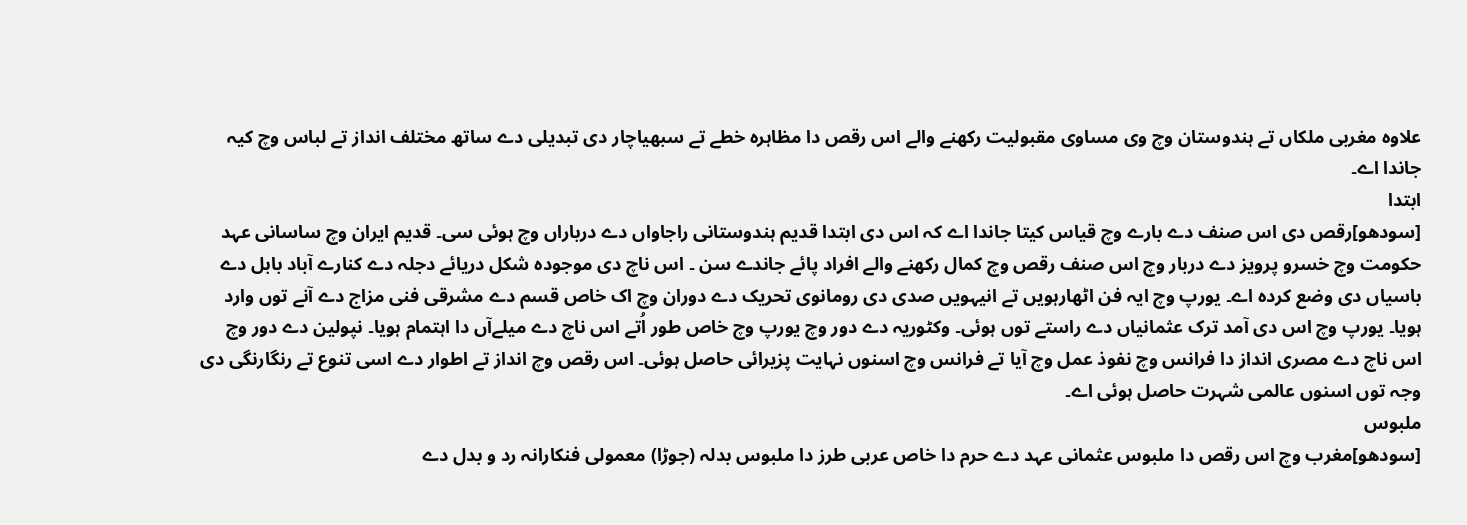علاوہ مغربی ملکاں تے ہندوستان وچ وی مساوی مقبولیت رکھنے والے اس رقص دا مظاہرہ خطے تے سبھیاچار دی تبدیلی دے ساتھ مختلف انداز تے لباس وچ کیہ جاندا اے۔
ابتدا
[سودھو]رقص دی اس صنف دے بارے وچ قیاس کیتا جاندا اے کہ اس دی ابتدا قدیم ہندوستانی راجاواں دے درباراں وچ ہوئی سی۔ قدیم ایران وچ ساسانی عہد حکومت وچ خسرو پرویز دے دربار وچ اس صنف رقص وچ کمال رکھنے والے افراد پائے جاندے سن ۔ اس ناچ دی موجودہ شکل دریائے دجلہ دے کنارے آباد بابل دے باسیاں دی وضع کردہ اے۔ یورپ وچ ایہ فن اٹھارہويں تے انیہويں صدی دی رومانوی تحریک دے دوران وچ اک خاص قسم دے مشرقی فنی مزاج دے آنے توں وارد ہويا۔ یورپ وچ اس دی آمد ترک عثمانیاں دے راستے توں ہوئی۔ وکٹوریہ دے دور وچ یورپ وچ خاص طور اُتے اس ناچ دے میلےآں دا اہتمام ہويا۔ نپولین دے دور وچ اس ناچ دے مصری انداز دا فرانس وچ نفوذ عمل وچ آيا تے فرانس وچ اسنوں نہایت پزیرائی حاصل ہوئی۔ اس رقص وچ انداز تے اطوار دے اسی تنوع تے رنگارنگی دی وجہ توں اسنوں عالمی شہرت حاصل ہوئی اے۔
ملبوس
[سودھو]مغرب وچ اس رقص دا ملبوس عثمانی عہد دے حرم دا خاص عربی طرز دا ملبوس بدلہ (جوڑا) معمولی فنکارانہ رد و بدل دے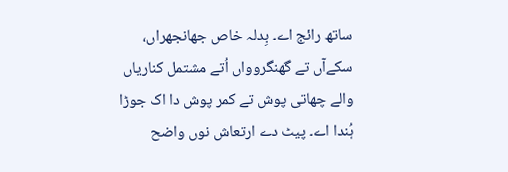ساتھ رائج اے۔ بِدلہ خاص جھانجھراں، سکےآں تے گھنگروواں اُتے مشتمل کناریاں والے چھاتی پوش تے کمر پوش دا اک جوڑا ہُندا اے۔ پیٹ دے ارتعاش نوں واضح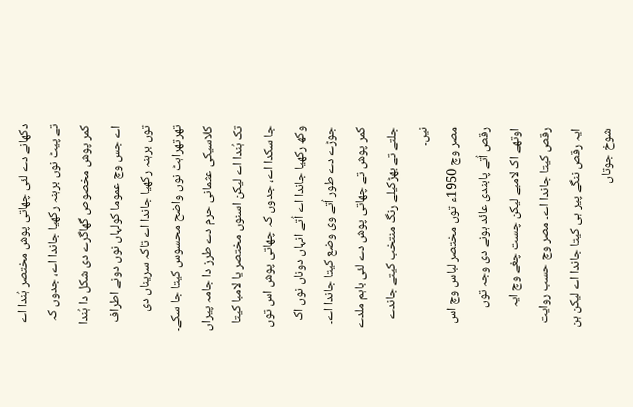دکھانے دے لئی چھاتی پوش مختصر ہُندا اے تے پیٹ نوں برہنہ رکھیا جاندا اے، جدوں کہ کمر پوش مخصوص گھاگرے دی شکل دا ہُندا اے جس وچ عموما کولہاں نوں دونے اطراف توں برہنہ رکھیا جاندا اے تاکہ سریناں دی تھرتھراہٹ نوں واضح محسوس کیتا جا سکے۔ کلاسیکی عثمانی حرم دے طرز دا جامہ پیراں تک ہُندا اے لیکن اسنوں مختصر یا لامبا کیتا جا سکدا اے، جدوں کہ چھاتی پوش اس توں وکھ رکھیا جاندا اے اُتے انہاں دوناں نوں اک جوڑے دے طور اُتے وی وضع کیتا جاندا اے۔ کمر پوش تے چھاتی پوش دے لئی باہم ملدے جلتے تے بھڑکیلے رنگ منتخب کیتے جاندے نيں۔
مصر وچ 1950ء توں مختصر لباس وچ اس رقص اُتے پابندی عائد ہونے دی وجہ توں اوتھے اک لامبے لیکن چست چغے وچ ایہ رقص کیتا جاندا اے۔ مصر وچ حسب روایت ایہ رقص ننگے پیر ہی کیتا جاندا اے لیکن ہن شوخ جوتاں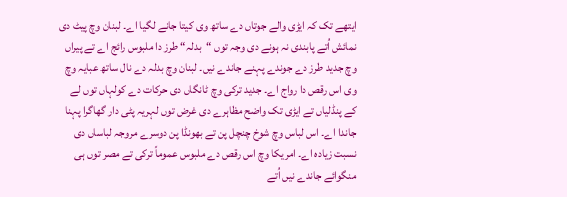ایتھے تک کہ ایڑی والے جوتاں دے ساتھ وی کیتا جانے لگیا اے۔ لبنان وچ پیٹ دی نمائش اُتے پابندی نہ ہونے دی وجہ توں “بدلہ“ طرز دا ملبوس رائج اے تے پیراں وچ جدید طرز دے جوندے پہنے جاندے نيں۔ لبنان وچ بدلہ دے نال ساتھ عبایہ وچ وی اس رقص دا رواج اے۔ جدید ترکی وچ ٹانگاں دی حرکات دے کولہاں توں لے کے پنڈلیاں تے ایڑی تک واضح مظاہرے دی غرض توں لہریہ پٹی دار گھاگرا پہنا جاندا اے۔ اس لباس وچ شوخ چنچل پن تے بھونڈا پن دوسرے مروجہ لباساں دی نسبت زیادہ اے۔ امریکا وچ اس رقص دے ملبوس عموماً ترکی تے مصر توں ہی منگوائے جاندے نيں اُتے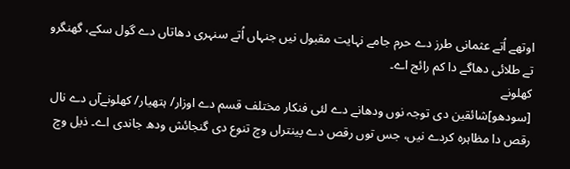اوتھے اُتے عثمانی طرز دے حرم جامے نہایت مقبول نيں جنہاں اُتے سنہری دھاتاں دے گول سکے، گھنگرو تے طلائی دھاگے دا کم رائج اے۔
کھلونے
[سودھو]شائقین دی توجہ نوں ودھانے دے لئی فنکار مختلف قسم دے اوزار/ ہتھیار/ کھلونےآں دے نال رقص دا مظاہرہ کردے نيں، جس توں رقص دے پینتراں وچ تنوع دی گنجائش ودھ جاندی اے۔ ذیل وچ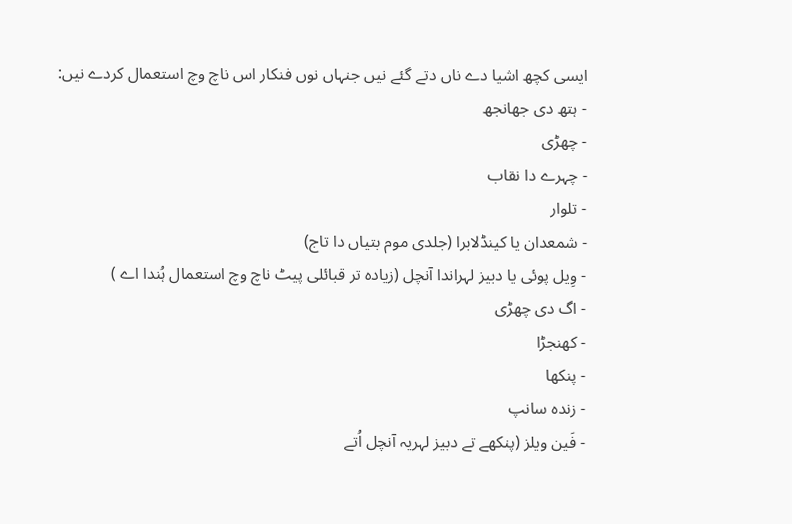ایسی کچھ اشیا دے ناں دتے گئے نيں جنہاں نوں فنکار اس ناچ وچ استعمال کردے نيں:
- ہتھ دی جھانجھ
- چھڑی
- چہرے دا نقاب
- تلوار
- شمعدان یا کینڈلابرا (جلدی موم بتیاں دا تاج)
- وِیل پوئی یا دبیز لہراندا آنچل (زیادہ تر قبائلی پیٹ ناچ وچ استعمال ہُندا اے )
- اگ دی چھڑی
- کھنجڑا
- پنکھا
- زندہ سانپ
- فَین ویلز (پنکھے تے دبیز لہریہ آنچل اُتے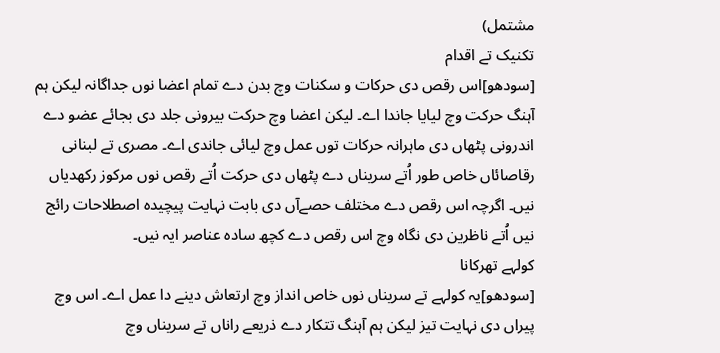مشتمل)
تکنیک تے اقدام
[سودھو]اس رقص دی حرکات و سکنات وچ بدن دے تمام اعضا نوں جداگانہ لیکن ہم آہنگ حرکت وچ لیایا جاندا اے۔ لیکن اعضا وچ حرکت بیرونی جلد دی بجائے عضو دے اندرونی پٹھاں دی ماہرانہ حرکات توں عمل وچ لیائی جاندی اے۔ مصری تے لبنانی رقاصائاں خاص طور اُتے سریناں دے پٹھاں دی حرکت اُتے رقص نوں مرکوز رکھدیاں نيں۔ اگرچہ اس رقص دے مختلف حصےآں دی بابت نہایت پیچیدہ اصطلاحات رائج نيں اُتے ناظرین دی نگاہ وچ اس رقص دے کچھ سادہ عناصر ایہ نيں۔
کولہے تھرکانا
[سودھو]یہ کولہے تے سریناں نوں خاص انداز وچ ارتعاش دینے دا عمل اے۔ اس وچ پیراں دی نہایت تیز لیکن ہم آہنگ تتکار دے ذریعے راناں تے سریناں وچ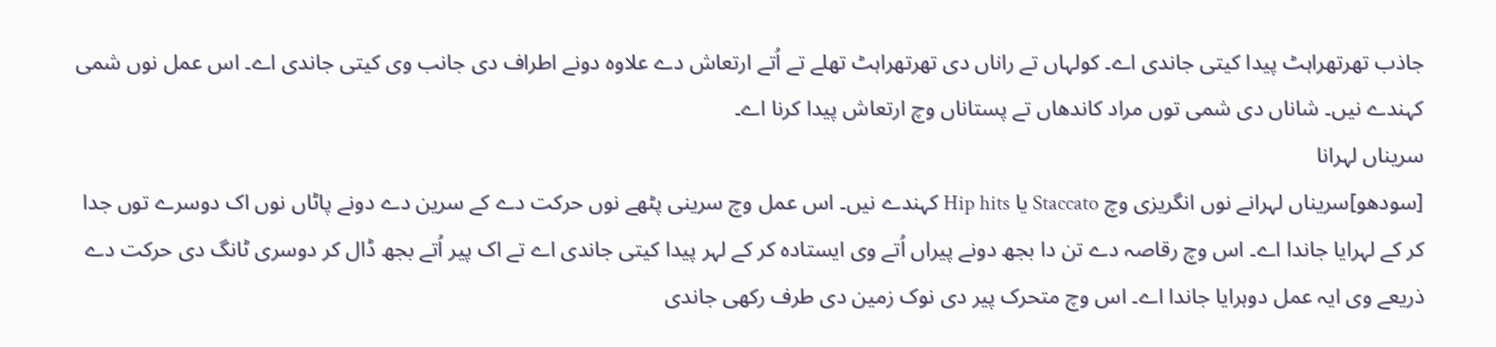جاذب تھرتھراہٹ پیدا کيتی جاندی اے۔ کولہاں تے راناں دی تھرتھراہٹ تھلے تے اُتے ارتعاش دے علاوہ دونے اطراف دی جانب وی کيتی جاندی اے۔ اس عمل نوں شمی کہندے نيں۔ شاناں دی شمی توں مراد کاندھاں تے پستاناں وچ ارتعاش پیدا کرنا اے۔
سریناں لہرانا
[سودھو]سریناں لہرانے نوں انگریزی وچ Staccato یا Hip hits کہندے نيں۔ اس عمل وچ سرینی پٹھے نوں حرکت دے کے سرین دے دونے پاٹاں نوں اک دوسرے توں جدا کر کے لہرایا جاندا اے۔ اس وچ رقاصہ دے تن دا بجھ دونے پیراں اُتے وی ایستادہ کر کے لہر پیدا کيتی جاندی اے تے اک پیر اُتے بجھ ڈال کر دوسری ٹانگ دی حرکت دے ذریعے وی ایہ عمل دوہرایا جاندا اے۔ اس وچ متحرک پیر دی نوک زمین دی طرف رکھی جاندی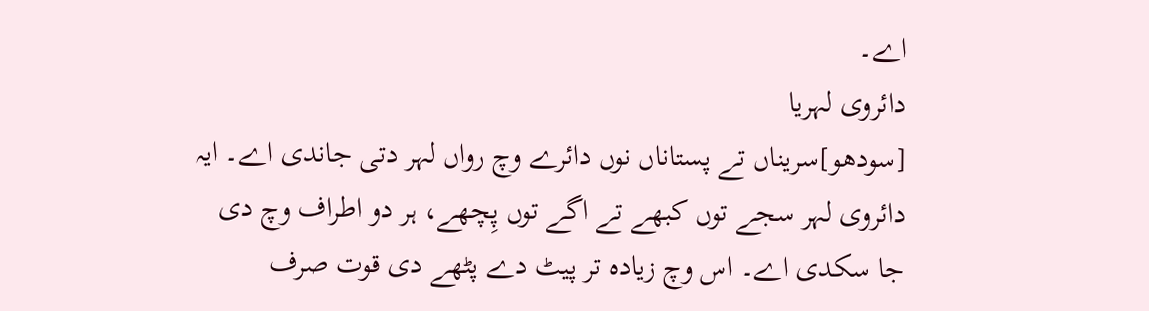اے۔
دائروی لہریا
[سودھو]سریناں تے پستاناں نوں دائرے وچ رواں لہر دتی جاندی اے۔ ایہ دائروی لہر سجے توں کبھے تے اگے توں پِچھے، ہر دو اطراف وچ دی جا سکدی اے۔ اس وچ زیادہ تر پیٹ دے پٹھے دی قوت صرف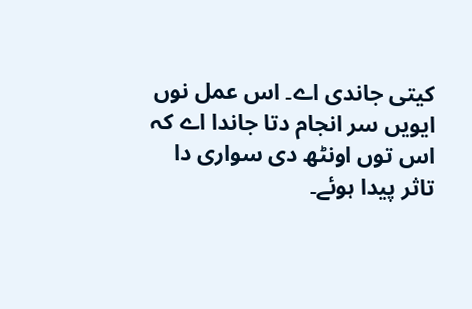کيتی جاندی اے۔ اس عمل نوں ایويں سر انجام دتا جاندا اے کہ اس توں اونٹھ دی سواری دا تاثر پیدا ہوئے۔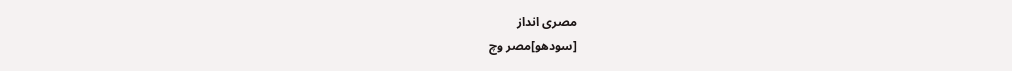مصری انداز
[سودھو]مصر وچ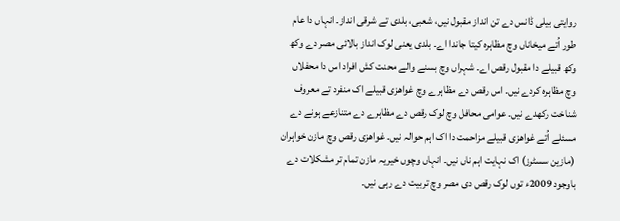روايتی بیلی ڈانس دے تن انداز مقبول نيں، شعبی، بلدی تے شرقی انداز۔ انہاں دا عام طور اُتے میخاناں وچ مظاہرہ کیتا جاندا اے۔ بلدی یعنی لوک انداز بالائی مصر دے وکھ وکھ قبیلے دا مقبول رقص اے۔ شہراں وچ بسنے والے محنت کش افراد اس دا محفلاں وچ مظاہرہ کردے نيں۔ اس رقص دے مظاہرے وچ غواھزی قبیلے اک منفرد تے معروف شناخت رکھدے نيں۔ عوامی محافل وچ لوک رقص دے مظاہرے دے متنازعے ہونے دے مسئلے اُتے غواھزی قبیلے مزاحمت دا اک اہم حوالہ نيں۔ غواھزی رقص وچ مازن خواہران (مازین سسٹرز) اک نہایت اہم ناں نيں۔ انہاں وچوں خیریہ مازن تمام تر مشکلات دے باوجود 2009ء توں لوک رقص دی مصر وچ تربیت دے رہی نيں۔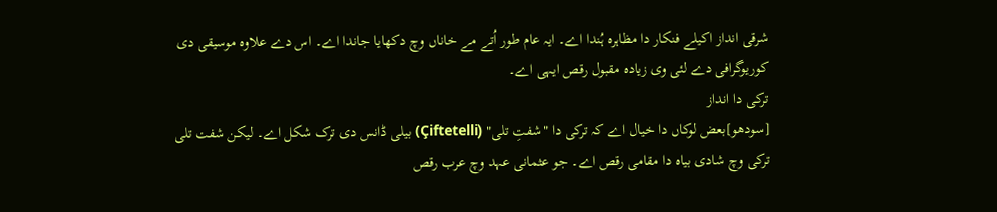شرقی انداز اکیلے فنکار دا مظاہرہ ہُندا اے۔ ایہ عام طور اُتے مے خاناں وچ دکھایا جاندا اے۔ اس دے علاوہ موسیقی دی کوریوگرافی دے لئی وی زیادہ مقبول رقص ایہی اے۔
ترکی دا انداز
[سودھو]بعض لوکاں دا خیال اے کہ ترکی دا "شفتِ تلی" (Çiftetelli) بیلی ڈانس دی ترک شکل اے۔ لیکن شفت تلی ترکی وچ شادی بیاہ دا مقامی رقص اے۔ جو عثمانی عہد وچ عرب رقص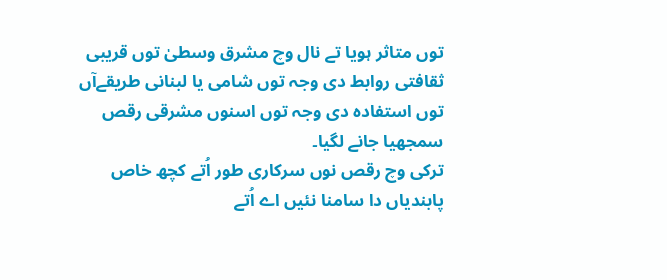توں متاثر ہويا تے نال وچ مشرق وسطیٰ توں قریبی ثقافتی روابط دی وجہ توں شامی یا لبنانی طریقےآں توں استفادہ دی وجہ توں اسنوں مشرقی رقص سمجھیا جانے لگیا۔
ترکی وچ رقص نوں سرکاری طور اُتے کچھ خاص پابندیاں دا سامنا نئيں اے اُتے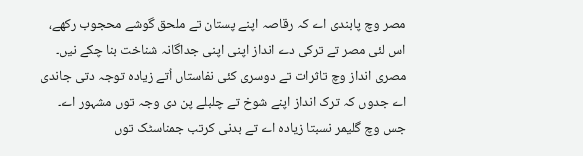مصر وچ پابندی اے کہ رقاصہ اپنے پستان تے ملحق گوشے محجوب رکھے، اس لئی مصر تے ترکی دے انداز اپنی اپنی جداگانہ شناخت بنا چکے نيں۔ مصری انداز وچ تاثرات تے دوسری کئی نفاستاں اُتے زیادہ توجہ دتی جاندی اے جدوں کہ ترک انداز اپنے شوخ تے چلبلے پن دی وجہ توں مشہور اے۔ جس وچ گلیمر نسبتا زیادہ اے تے بدنی کرتب جمناسٹک توں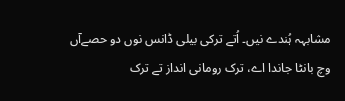مشابہہ ہُندے نيں۔ اُتے ترکی بیلی ڈانس نوں دو حصےآں وچ بانٹا جاندا اے، ترک رومانی انداز تے ترک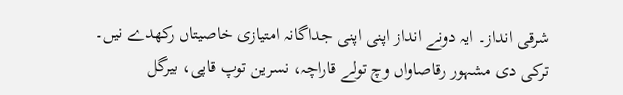شرقی انداز۔ ایہ دونے انداز اپنی اپنی جداگانہ امتیازی خاصیتاں رکھدے نيں۔
ترکی دی مشہور رقاصاواں وچ تولے قاراچہ، نسرین توپ قاپی، بیرگل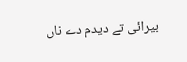بیرائی تے دیدم دے ناں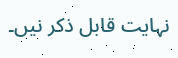نہایت قابل ذکر نيں۔